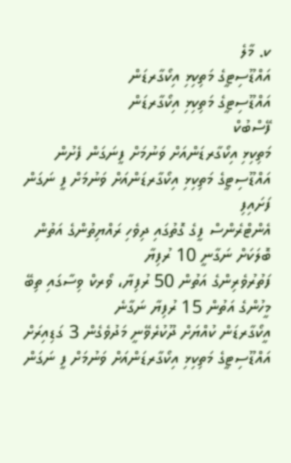ކ. މާލެ
އައްޑޫސިޓީގެ މަތިކިޅި އިކޯގާރޑަން
އައްޑޫސިޓީގެ މަތިކިޅި އިކޯގާރޑަން
ފޭސްބުކް
މަތިކިޅި އިކޯގާރޑަންއަށް ވަނުމަށް ފީނަގަން ފެށުން
އައްޑޫސިޓީގެ މަތިކިޅި އިކޯގާރޑަންއަށް ވަނުމަށް ފީ ނަގަން ފަށައިފި
އެންޓްރެންސް ފީގެ ގޮތުގައި ދިވެހި ރައްޔިތުންގެ އަތުން ބޮލަކަށް ނަގާނީ 10 ރުފިޔާ
ފަތުރުވެރިންގެ އަތުން 50 ރުފިޔާ، ވޯރކް ވިސާގައި ތިބޭ މީހުންގެ އަތުން 15 ރުފިޔާ ނަގާނެ
އީކޯގާރޑަން ކުއްޔަށް ދޫކުރެވޭނީ މަދުވެގެން 3 ގަޑިއިރަށް
އައްޑޫސިޓީގެ މަތިކިޅި އިކޯގާރޑަންއަށް ވަނުމަށް ފީ ނަގަން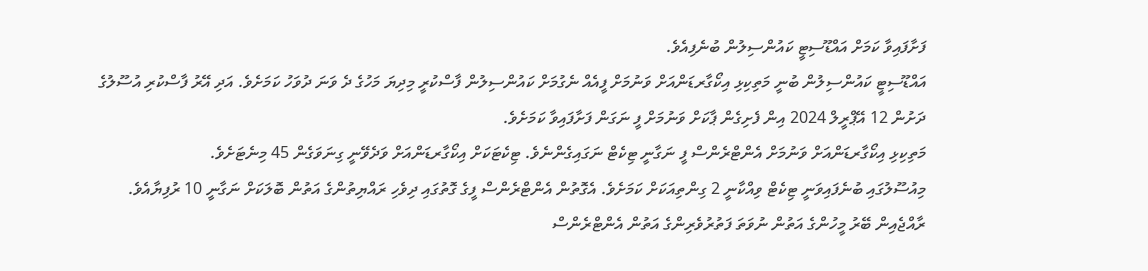ފަށާފައިވާ ކަމަށް އައްޑޫސިޓީ ކައުންސިލުން ބުނެފިއެވެ.
އައްޑޫސިޓީ ކައުންސިލުން ބުނީ މަތިކިޅި އިކޯގާރޑަންއަށް ވަނުމަށް ފީއެއް ނެގުމަށް ކައުންސިލުން ފާސްކުރީ މިދިޔަ މަހުގެ ދެ ވަނަ ދުވަހު ކަމަށެވެ. އަދި އޭރު ފާސްކުރި އުސޫލުގެ ދަށުން 12 އޭޕްރީލް 2024 އިން ފެށިގެން ޕާކަށް ވަނުމަށް ފީ ނަގަން ފަށާފައިވާ ކަމަށެވެ.
މަތިކިޅި އިކޯގާރޑަންއަށް ވަނުމަށް އެންޓްރެންސް ފީ ނަގާނީ ޓިކެޓް ނަގައިގެންނެވެ. ޓިކެޓަކަށް އިކޯގާރޑަންއަށް ވަދެވޭނީ ގިނަވަގެން 45 މިނެޓަށެވެ.
މިއުސޫލުގައި ބުނެފައިވަނީ ޓިކެޓް ވިއްކާނީ 2 ގިންތިއަކަށް ކަމަށެވެ. އެގޮތުން އެންޓްރެންސް ފީގެ ގޮތުގައި ދިވެހި ރައްޔިތުންގެ އަތުން ބޮލަކަށް ނަގާނީ 10 ރުފިޔާއެވެ. ރާއްޖެއިން ބޭރު މީހުންގެ އަތުން ނުވަތަ ފަތުރުވެރިންގެ އަތުން އެންޓްރެންސް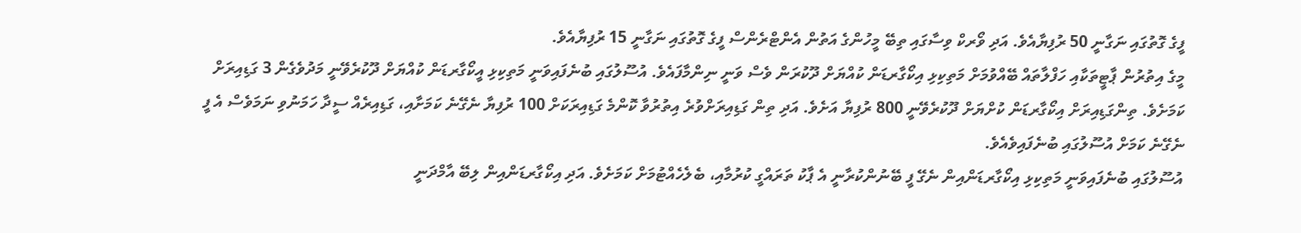ފީގެ ގޮތުގައި ނަގާނީ 50 ރުފިޔާއެވެ. އަދި ވޯރކް ވިސާގައި ތިބޭ މީހުންގެ އަތުން އެންޓްރެންސް ފީގެ ގޮތުގައި ނަގާނީ 15 ރުފިޔާއެވެ.
މީގެ އިތުރުން ޕާޓީތަކާއި ހަފްލާތައް ބޭއްވުމަށް މަތިކިޅި އިކޯގާރޑަން ކުއްޔަށް ދޫކުރަން ވެސް ވަނީ ނިންމާފައެވެ. އުސޫލުގައި ބުނެފައިވަނީ މަތިކިޅި އީކޯގާރޑަން ކުއްޔަށް ދޫކުރެވޭނީ މަދުވެގެން 3 ގަޑިއިރަށް ކަމަށެވެ. ތިންގަޑިއިރަށް އިކޯގާރޑަން ކުށްޔަށް ދޫކުރެވޭނީ 800 ރުފިޔާ އަށެވެ. އަދި ތިން ގަޑިއިރަށްވުރެ އިތުރުވާ ކޮންމެ ގަޑިއިރަކަށް 100 ރުފިޔާ ނެގޭނެ ކަމަށާއި، ގަޑިއިރެއް ސީދާ ހަމަނުވި ނަމަވެސް އެ ފީ ނެގޭނެ ކަމަށް އުސޫލުގައި ބުނެފައިވެއެވެ.
އުސޫލުގައި ބުނެފައިވަނީ މަތިކިޅި އިކޯގާރޑަންއިން ނެގޭ ފީ ބޭނުންކުރާނީ އެ ޕާކު ތަރައްގީ ކުރުމާއި، ބެލެހެއްޓުމަށް ކަމަށެވެ. އަދި އިކޯގާރޑަންއިން ލިބޭ އާމްދަނީ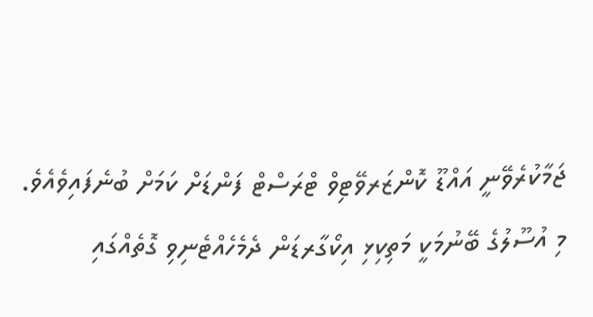ޖަމާކުރެވޭނީ އައްޑޫ ކޮންޒަރވޭޓިވް ޓްރަސްޓް ފަންޑަށް ކަމަށް ބުނެފައިވެއެވެ.
މި އުސޫލުގެ ބޭނުމަކީ މަތިކިޅި އިކޯގާރޑަން ދެމެހެއްޓެނިވި ގޮތެއްގައި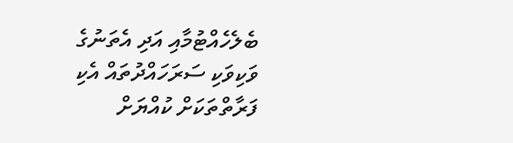ބެލެހެއްޓުމާއި އަދި އެތަނުގެ ވަކިވަކި ސަރަހައްދުތައް އެކި ފަރާތްތަކަށް ކުއްޔަށް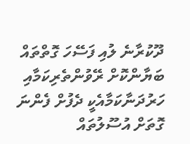ދޫކުރާނެ ލުއި ފަސޭހަ ގޮތްތައް ބަޔާންކޮށް ރޭވުންތެރިކަމާއި ހަރުދަނާކަމާއެކީ ދެފުށް ފެންނަ ގޮތަށް އުސޫލުތައް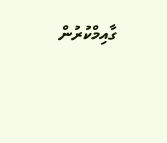ގާއިމްކުރުން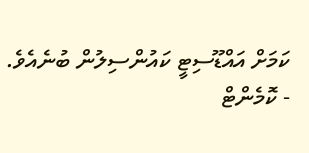ކަމަށް އައްޑޫސިޓީ ކައުންސިލުން ބުނެއެވެ.
- ކޮމެންޓް